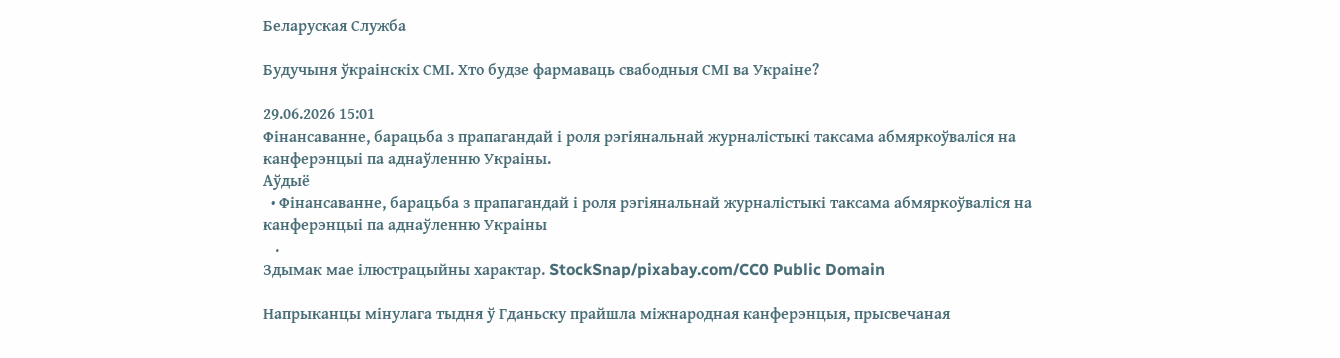Беларуская Служба

Будучыня ўкраінскіх СМІ. Хто будзе фармаваць свабодныя СМІ ва Украіне?

29.06.2026 15:01
Фінансаванне, барацьба з прапагандай і роля рэгіянальнай журналістыкі таксама абмяркоўваліся на канферэнцыі па аднаўленню Украіны.
Аўдыё
  • Фінансаванне, барацьба з прапагандай і роля рэгіянальнай журналістыкі таксама абмяркоўваліся на канферэнцыі па аднаўленню Украіны
   .
Здымак мае ілюстрацыйны характар. StockSnap/pixabay.com/CC0 Public Domain

Напрыканцы мінулага тыдня ў Гданьску прайшла міжнародная канферэнцыя, прысвечаная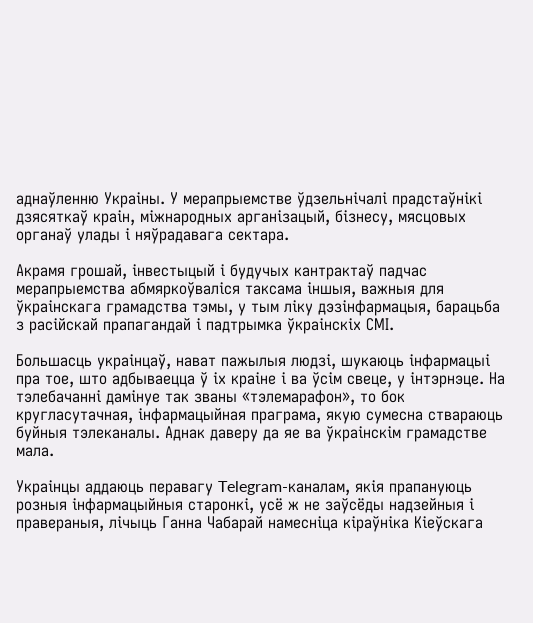аднаўленню Украіны. У мерапрыемстве ўдзельнічалі прадстаўнікі дзясяткаў краін, міжнародных арганізацый, бізнесу, мясцовых органаў улады і няўрадавага сектара.

Акрамя грошай, інвестыцый і будучых кантрактаў падчас мерапрыемства абмяркоўваліся таксама іншыя, важныя для ўкраінскага грамадства тэмы, у тым ліку дэзінфармацыя, барацьба з расійскай прапагандай і падтрымка ўкраінскіх СМІ.

Большасць украінцаў, нават пажылыя людзі, шукаюць інфармацыі пра тое, што адбываецца ў іх краіне і ва ўсім свеце, у інтэрнэце. На тэлебачанні дамінуе так званы «тэлемарафон», то бок кругласутачная, інфармацыйная праграма, якую сумесна ствараюць буйныя тэлеканалы. Аднак даверу да яе ва ўкраінскім грамадстве мала.

Украінцы аддаюць перавагу Telegram-каналам, якія прапануюць розныя інфармацыйныя старонкі, усё ж не заўсёды надзейныя і правераныя, лічыць Ганна Чабарай намесніца кіраўніка Кіеўскага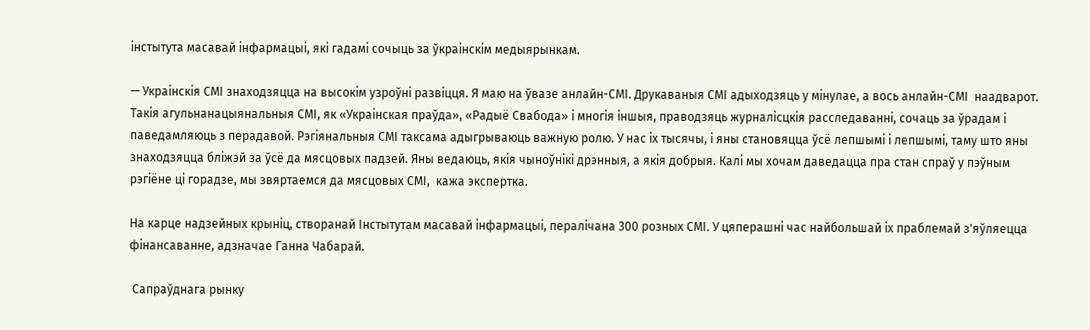інстытута масавай інфармацыі, які гадамі сочыць за ўкраінскім медыярынкам.

— Украінскія СМІ знаходзяцца на высокім узроўні развіцця. Я маю на ўвазе анлайн-СМІ. Друкаваныя СМІ адыходзяць у мінулае, а вось анлайн-СМІ  наадварот. Такія агульнанацыянальныя СМІ, як «Украінская праўда», «Радыё Свабода» і многія іншыя, праводзяць журналісцкія расследаванні, сочаць за ўрадам і паведамляюць з перадавой. Рэгіянальныя СМІ таксама адыгрываюць важную ролю. У нас іх тысячы, і яны становяцца ўсё лепшымі і лепшымі, таму што яны знаходзяцца бліжэй за ўсё да мясцовых падзей. Яны ведаюць, якія чыноўнікі дрэнныя, а якія добрыя. Калі мы хочам даведацца пра стан спраў у пэўным рэгіёне ці горадзе, мы звяртаемся да мясцовых СМІ,  кажа экспертка.

На карце надзейных крыніц, створанай Інстытутам масавай інфармацыі, пералічана 300 розных СМІ. У цяперашні час найбольшай іх праблемай з'яўляецца фінансаванне, адзначае Ганна Чабарай.

 Сапраўднага рынку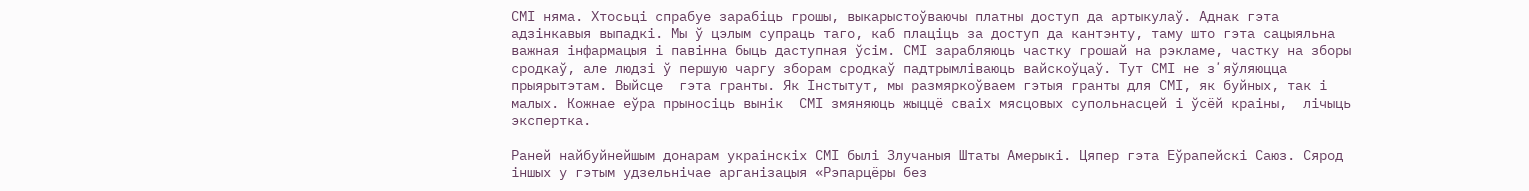СМІ няма. Хтосьці спрабуе зарабіць грошы, выкарыстоўваючы платны доступ да артыкулаў. Аднак гэта адзінкавыя выпадкі. Мы ў цэлым супраць таго, каб плаціць за доступ да кантэнту, таму што гэта сацыяльна важная інфармацыя і павінна быць даступная ўсім. СМІ зарабляюць частку грошай на рэкламе, частку на зборы сродкаў, але людзі ў першую чаргу зборам сродкаў падтрымліваюць вайскоўцаў. Тут СМІ не зʼяўляюцца прыярытэтам. Выйсце  гэта гранты. Як Інстытут, мы размяркоўваем гэтыя гранты для СМІ, як буйных, так і малых. Кожнае еўра прыносіць вынік  СМІ змяняюць жыццё сваіх мясцовых супольнасцей і ўсёй краіны,  лічыць экспертка.

Раней найбуйнейшым донарам украінскіх СМІ былі Злучаныя Штаты Амерыкі. Цяпер гэта Еўрапейскі Саюз. Сярод іншых у гэтым удзельнічае арганізацыя «Рэпарцёры без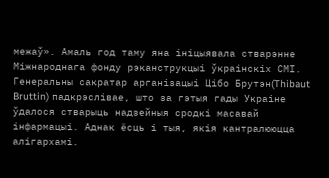межаў». Амаль год таму яна ініцыявала стварэнне Міжнароднага фонду рэканструкцыі ўкраінскіх СМІ. Генеральны сакратар арганізацыі Цібо Брутэн(Thibaut Bruttin) падкрэслівае, што за гэтыя гады Украіне ўдалося стварыць надзейныя сродкі масавай інфармацыі. Аднак ёсць і тыя, якія кантралююцца алігархамі.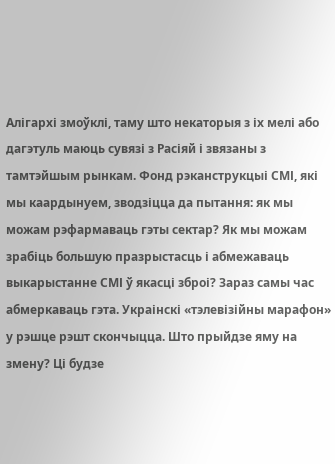Алігархі змоўклі, таму што некаторыя з іх мелі або дагэтуль маюць сувязі з Расіяй і звязаны з тамтэйшым рынкам. Фонд рэканструкцыі СМІ, які мы каардынуем, зводзіцца да пытання: як мы можам рэфармаваць гэты сектар? Як мы можам зрабіць большую празрыстасць і абмежаваць выкарыстанне СМІ ў якасці зброі? Зараз самы час абмеркаваць гэта. Украінскі «тэлевізійны марафон» у рэшце рэшт скончыцца. Што прыйдзе яму на змену? Ці будзе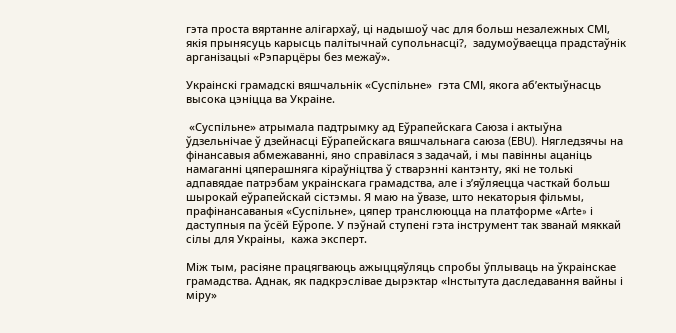гэта проста вяртанне алігархаў, ці надышоў час для больш незалежных СМІ, якія прынясуць карысць палітычнай супольнасці?,  задумоўваецца прадстаўнік арганізацыі «Рэпарцёры без межаў».

Украінскі грамадскі вяшчальнік «Суспільне»  гэта СМІ, якога абʼектыўнасць высока цэніцца ва Украіне.

 «Суспільне» атрымала падтрымку ад Еўрапейскага Саюза і актыўна ўдзельнічае ў дзейнасці Еўрапейскага вяшчальнага саюза (EBU). Нягледзячы на фінансавыя абмежаванні, яно справілася з задачай, і мы павінны ацаніць намаганні цяперашняга кіраўніцтва ў стварэнні кантэнту, які не толькі адпавядае патрэбам украінскага грамадства, але і зʼяўляецца часткай больш шырокай еўрапейскай сістэмы. Я маю на ўвазе, што некаторыя фільмы, прафінансаваныя «Суспільне», цяпер транслююцца на платформе «Аrte» і даступныя па ўсёй Еўропе. У пэўнай ступені гэта інструмент так званай мяккай сілы для Украіны,  кажа эксперт.

Між тым, расіяне працягваюць ажыццяўляць спробы ўплываць на ўкраінскае грамадства. Аднак, як падкрэслівае дырэктар «Інстытута даследавання вайны і міру»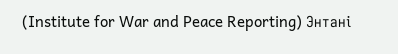(Institute for War and Peace Reporting) Энтані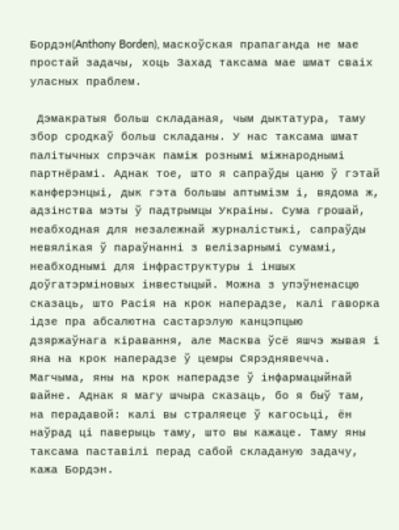Бордэн(Anthony Borden), маскоўская прапаганда не мае простай задачы, хоць Захад таксама мае шмат сваіх уласных праблем.

 Дэмакратыя больш складаная, чым дыктатура, таму збор сродкаў больш складаны. У нас таксама шмат палітычных спрэчак паміж рознымі міжнароднымі партнёрамі. Аднак тое, што я сапраўды цаню ў гэтай канферэнцыі, дык гэта большы аптымізм і, вядома ж, адзінства мэты ў падтрымцы Украіны. Сума грошай, неабходная для незалежнай журналістыкі, сапраўды невялікая ў параўнанні з велізарнымі сумамі, неабходнымі для інфраструктуры і іншых доўгатэрміновых інвестыцый. Можна з упэўненасцю сказаць, што Расія на крок наперадзе, калі гаворка ідзе пра абсалютна састарэлую канцэпцыю дзяржаўнага кіравання, але Масква ўсё яшчэ жывая і яна на крок наперадзе ў цемры Сярэднявечча. Магчыма, яны на крок наперадзе ў інфармацыйнай вайне. Аднак я магу шчыра сказаць, бо я быў там, на перадавой: калі вы страляеце ў кагосьці, ён наўрад ці паверыць таму, што вы кажаце. Таму яны таксама паставілі перад сабой складаную задачу,  кажа Бордэн.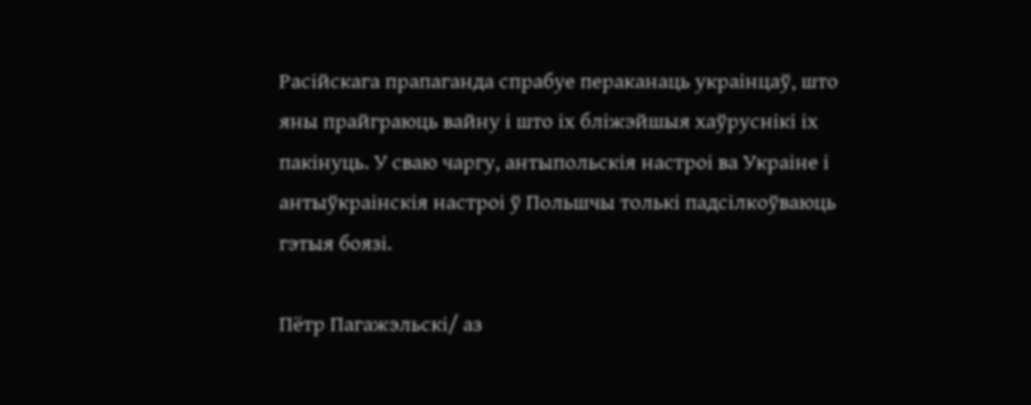Расійскага прапаганда спрабуе пераканаць украінцаў, што яны прайграюць вайну і што іх бліжэйшыя хаўруснікі іх пакінуць. У сваю чаргу, антыпольскія настроі ва Украіне і антыўкраінскія настроі ў Польшчы толькі падсілкоўваюць гэтыя боязі.

Пётр Пагажэльскі/ аз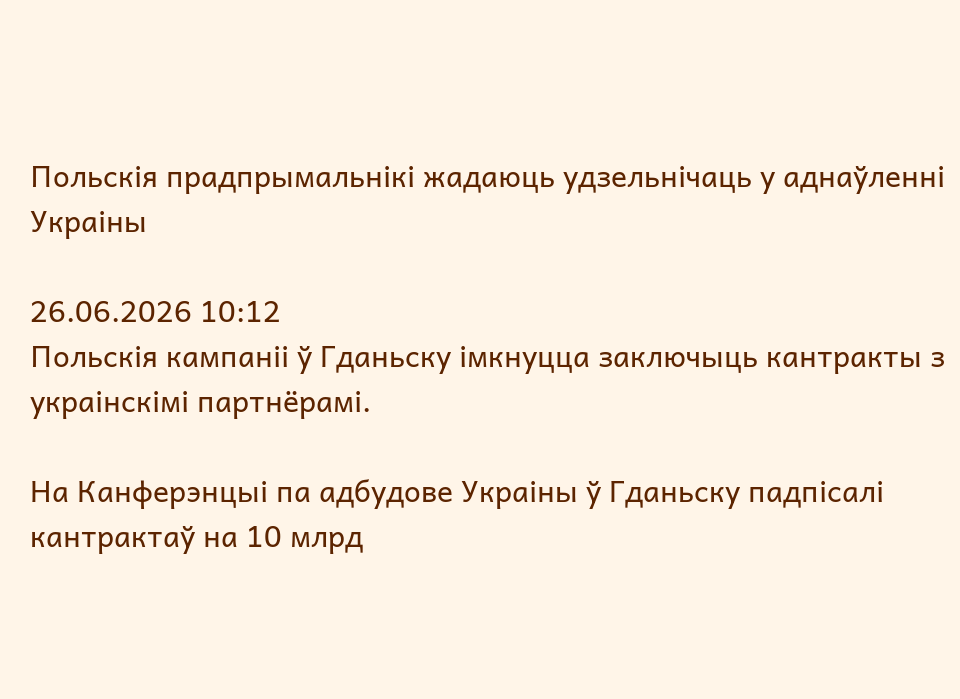Польскія прадпрымальнікі жадаюць удзельнічаць у аднаўленні Украіны

26.06.2026 10:12
Польскія кампаніі ў Гданьску імкнуцца заключыць кантракты з украінскімі партнёрамі.

На Канферэнцыі па адбудове Украіны ў Гданьску падпісалі кантрактаў на 10 млрд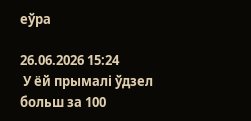еўра

26.06.2026 15:24
 У ёй прымалі ўдзел больш за 100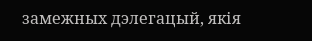замежных дэлегацый, якія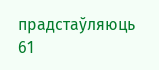прадстаўляюць 61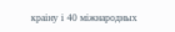краіну і 40 міжнародных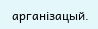арганізацый.